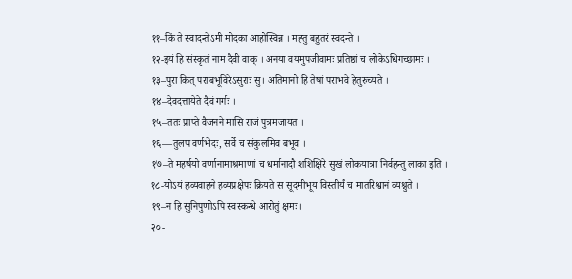११–किं ते स्वादन्तेऽमी मोदका आहोस्विन्न । मह्तु बहुतरं स्वदन्ते ।
१२-इयं हि संस्कृतं नाम दैवी वाक् । अनया वयमुपजीवामः प्रतिष्ठां च लोकेऽधिगच्छामः ।
१३–पुरा कित् पराबभूविरेऽसुराः सु। अतिमानो हि तेषां पराभवे हेतुरुच्यते ।
१४–देवदत्तायेते दैवं गर्गः ।
१५–ततः प्राप्ते वैजनने मासि राजं पुत्रमजायत ।
१६—तुलप वर्णभेदः, सर्वे च संकुलमिव बभूव ।
१७–ते महर्षयो वर्णानामाश्रमाणां च धर्मानादौ शशिक्षिरे सुखं लोकयात्रा निर्वहन्तु लाका इति ।
१८-योऽयं हव्यवाहने हव्यप्रक्षेपः क्रियते स सूदमीभूय विस्तीर्यं च मातरिश्वानं व्यश्नुते ।
१९–न हि सुनिपुणोऽपि स्वस्कन्धे आरोतुं क्षमः।
२०-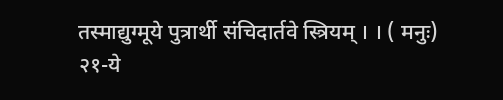तस्माद्युग्मूये पुत्रार्थी संचिदार्तवे स्त्रियम् । । ( मनुः)
२१-ये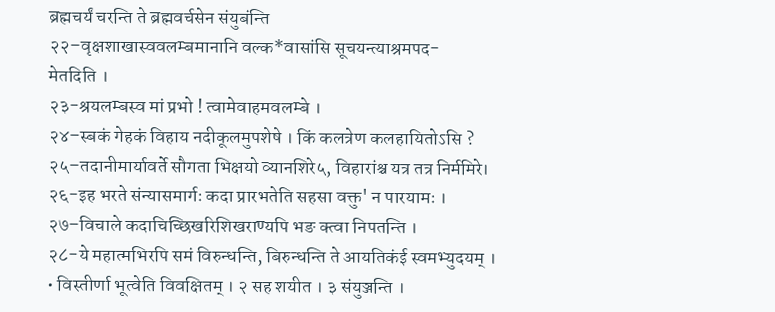ब्रह्मचर्यं चरन्ति ते ब्रह्मवर्चसेन संयुबंन्ति
२२–वृक्षशाखास्ववलम्बमानानि वल्क*वासांसि सूचयन्त्याश्रमपद-
मेतदिति ।
२३-श्रयलम्बस्व मां प्रभो ! त्वामेवाहमवलम्बे ।
२४–स्बकं गेहकं विहाय नदीकूलमुपशेषे । किं कलत्रेण कलहायितोऽसि ?
२५–तदानीमार्यावर्ते सौगता भिक्षयो व्यानशिरे५, विहारांश्च यत्र तत्र निर्ममिरे।
२६-इह भरते संन्यासमार्गः कदा प्रारभतेति सहसा वक्तु' न पारयामः ।
२७–विचाले कदाचिच्छिखरिशिखराण्यपि भङ क्त्वा निपतन्ति ।
२८-ये महात्मभिरपि समं विरुन्धन्ति, बिरुन्धन्ति ते आयतिकंई स्वमभ्युदयम् ।
• विस्तीर्णा भूत्वेति विवक्षितम् । २ सह शयीत । ३ संयुञ्जन्ति ।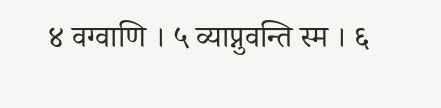४ वग्वाणि । ५ व्याप्नुवन्ति स्म । ६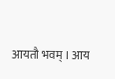आयतौ भवम् । आय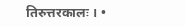तिरुत्तरकालः । •